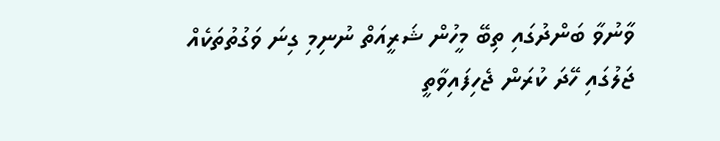ވާނުވާ ބަންދުގައި ތިބޭ މީހުން ޝަރީއަތް ނުނިމި ގިނަ ވަގުތުތަކެއް ޖަލުގައި ހޭދަ ކުރަން ޖެހިފައިވާތީ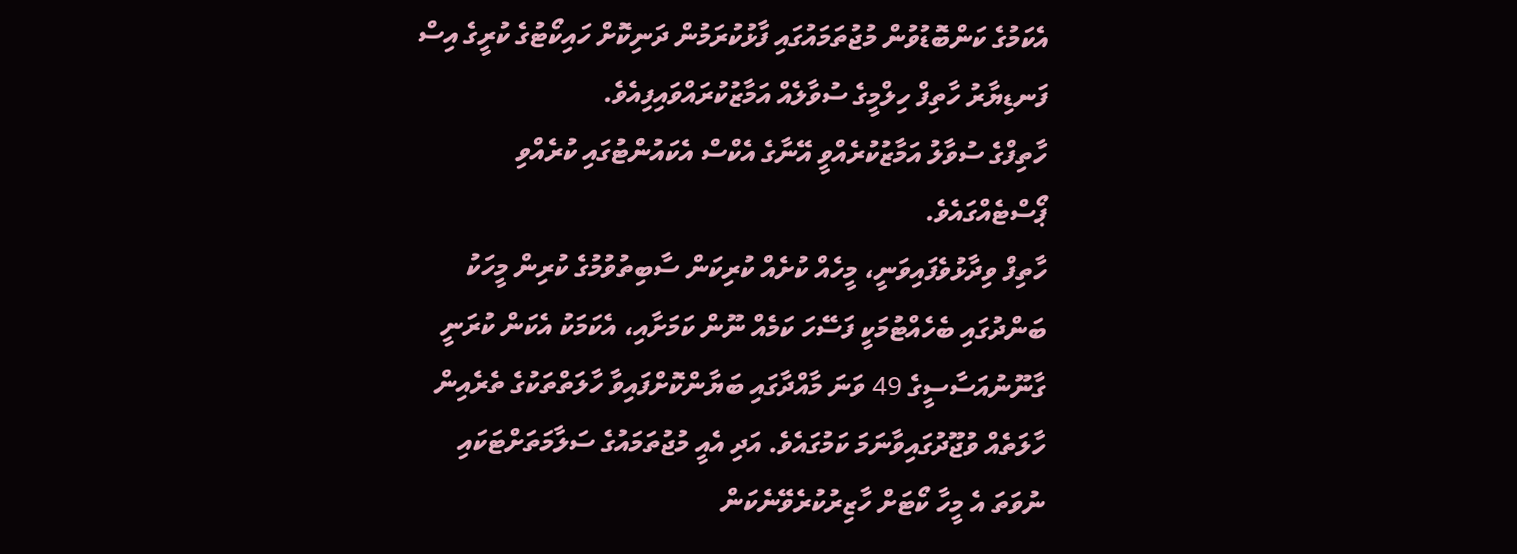އެކަމުގެ ކަންބޮޑުވުން މުޖުތަމައުގައި ފާޅުކުރަމުން ދަނިކޮށް ހައިކޯޓުގެ ކުރީގެ އިސް ފަނޑިޔާރު ހާތިފް ހިލްމީގެ ސުވާލެއް އަމާޒުކުރައްވައިފިއެވެ.
ހާތިފްގެ ސުވާލު އަމާޒުކުރެއްވީ އޭނާގެ އެކްސް އެކައުންޓުގައި ކުރެއްވި ޕޯސްޓެއްގައެވެ.
ހާތިފް ވިދާޅުވެފައިވަނީ، މީހެއް ކުށެއް ކުރިކަން ސާބިތުވުމުގެ ކުރިން މީހަކު ބަންދުގައި ބެހެއްޓުމަކީ ފަސޭހަ ކަމެއް ނޫން ކަމަށާއި، އެކަމަކު އެކަން ކުރަނީ ގާނޫނުއަސާސީގެ 49 ވަނަ މާއްދާގައި ބަޔާންކޮށްފައިވާ ހާލަތްތަކުގެ ތެރެއިން ހާލަތެއް ވުޖޫދުގައިވާނަމަ ކަމުގައެވެ. އަދި އެއީ މުޖުތަމައުގެ ސަލާމަތަށްޓަކައި ނުވަތަ އެ މީހާ ކޯޓަށް ހާޒިރުކުރެވޭނެކަން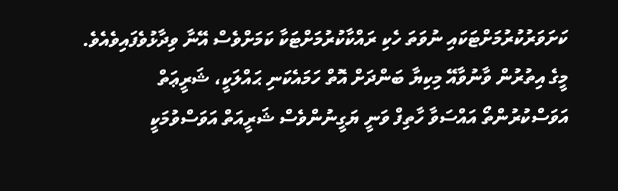ކަށަވަރުކުރުމަށްޓަކައި ނުވަތަ ހެކި ރައްކާކުރުމަށްޓަކާ ކަމަށްވެސް އޭނާ ވިދާޅުވެފައިވެއެވެ.
މީގެ އިތުރުން ވާނުވާއޭ މިކިޔާ ބަންދަށް އޮތް ހަމައެކަނި ޙައްލަކީ، ޝަރީޢަތް އަވަސްކުރުންތޯ އައްސަވާ ހާތިފް ވަނީ ޔަގީނުންވެސް ޝަރީއަތް އަވަސްވުމަކީ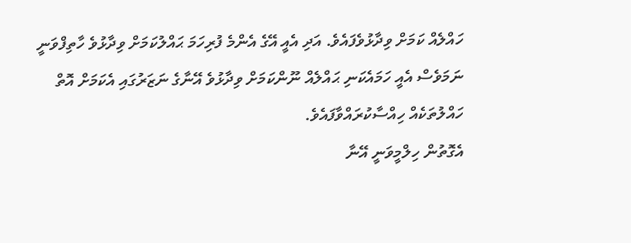ހައްލެއް ކަމަށް ވިދާޅުވެފައެވެ. އަދި އެއީ އޭގެ އެންމެ ފުރިހަމަ ޙައްލުކަމަށް ވިދާޅުވެ ހާތިފްވަނީ ނަމަވެސް އެއީ ހަމައެކަނި ޙައްލެއް ނޫންކަމަށް ވިދާޅުވެ އޭނާގެ ނަޒަރުގައި އެކަމަށް އޮތް ހައްލުތަކެއް ހިއްސާކުރައްވާފައެވެ.
އެގޮތުން ހިލްމީވަނީ އޭނާ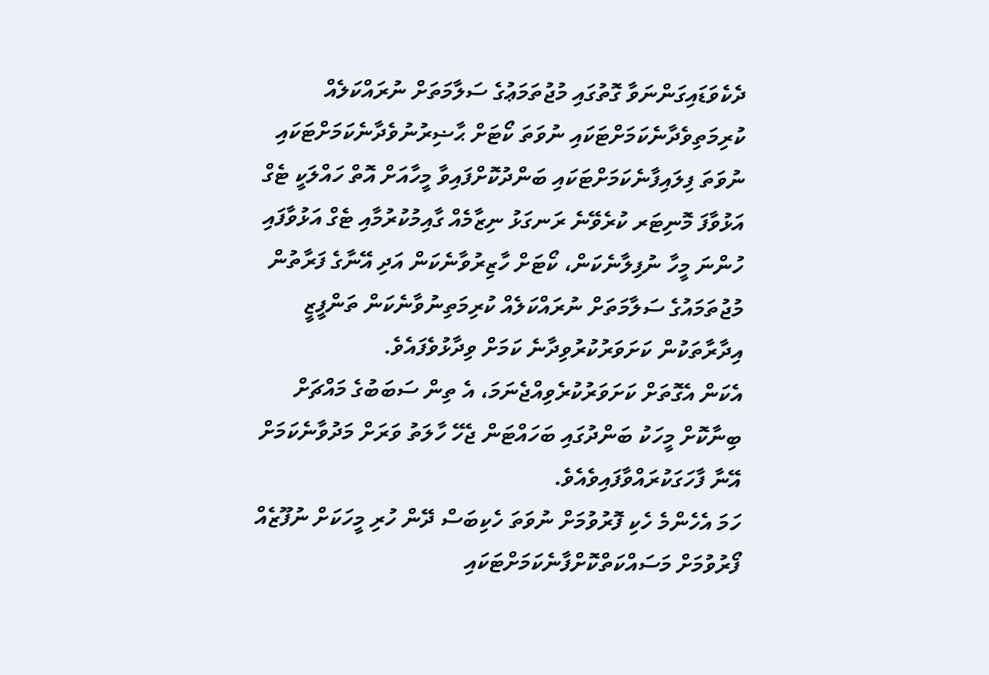ދެކެވަޑައިގަންނަވާ ގޮތުގައި މުޖުތަމަޢުގެ ސަލާމަތަށް ނުރައްކަލެއް ކުރިމަތިވެދާނެކަމަށްޓަކައި ނުވަތަ ކޯޓަށް ޙާޟިރުނުވެދާނެކަމަށްޓަކައި ނުވަތަ ފިލައިފާނެކަމަށްޓަކައި ބަންދުކޮށްފައިވާ މީހާއަށް އޮތް ހައްލަކީ ޓެގް އަޅުވާފަ މޮނިޓަރ ކުރެވޭނެ ރަނގަޅު ނިޒާމެއް ގާއިމުކުރުމާއި ޓެގް އަޅުވާފައި ހުންނަ މީހާ ނުފިލާނެކަން، ކޯޓަށް ހާޒިރުވާނެކަން އަދި އޭނާގެ ފަރާތުން މުޖުތަމައުގެ ސަލާމަތަށް ނުރައްކަލެއް ކުރިމަތިނުވާނެކަން ތަންފީޒީ އިދާރާތަކުން ކަށަވަރުކުރުވިދާނެ ކަމަށް ވިދާޅުވެފައެވެ.
އެކަން އެގޮތަށް ކަށަވަރުކުރެވިއްޖެނަމަ، އެ ތިން ސަބަބުގެ މައްޗަށް ބިނާކޮށް މީހަކު ބަންދުގައި ބަހައްޓަން ޖެހޭ ހާލަތު ވަރަށް މަދުވާނެކަމަށް އޭނާ ފާހަގަކުރައްވާފައިވެއެވެ.
ހަމަ އެހެންމެ ހެކި ފޮރުވުމަށް ނުވަތަ ހެކިބަސް ދޭން ހުރި މީހަކަށް ނުފޫޒެއް ފޯރުވުމަށް މަސައްކަތްކޮށްފާނެކަމަށްޓަކައި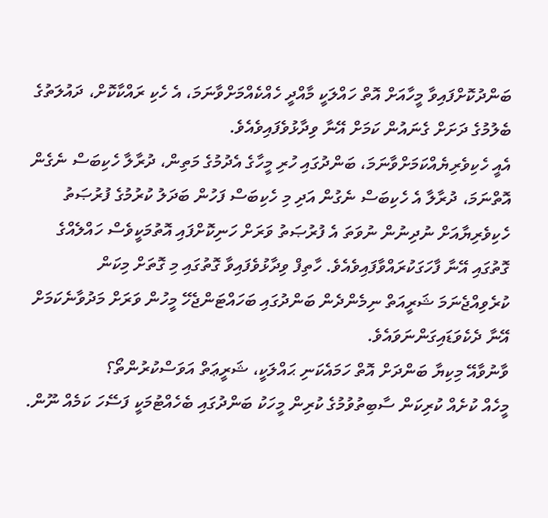ބަންދުކޮށްފައިވާ މީހާއަށް އޮތް ހައްލަކީ މާއްދީ ހެއްކެއްމަށްވާނަމަ، އެ ހެކި ރައްކާކޮށް، ދައުލަތުގެ ބެލުމުގެ ދަށަށް ގެނައުން ކަމަށް އޭނާ ވިދާޅުވެފައިވެއެވެ.
އެއީ ހެކިވެރިޔެއްކަމަށްވާނަމަ، ބަންދުގައި ހުރި މީހާގެ އެދުމުގެ މަތިން، ދުރާލާ ހެކިބަސް ނެގެން އޮތްނަމަ، ދުރާލާ އެ ހެކިބަސް ނެގުން އަދި މި ހެކިބަސް ފަހުން ބަދަލު ކުރުމުގެ ފުރުޞަތު ހެކިވެރިޔާއަށް ނުދިނުން ނުވަތަ އެ ފުރުޞަތު ވަރަށް ހަނިކޮށްފައި އޮތުމަކީވެސް ހައްލެއްގެ ގޮތުގައި އޭނާ ފާހަގަކުރައްވާފައިވެއެވެ. ހާތިފް ވިދާޅުވެފައިވާ ގޮތުގައި މި ގޮތަށް މިކަން ކުރެވިއްޖެނަމަ ޝަރީއަތް ނިމެންދެން ބަންދުގައި ބަހައްޓަންޖެހޭ މީހުން ވަރަށް މަދުވާނެކަމަށް އޭނާ ދެކެވަޑައިގަންނަވައެވެ.
ވާނުވާއޭ މިކިޔާ ބަންދަށް އޮތް ހަމައެކަނި ޙައްލަކީ، ޝަރީޢަތް އަވަސްކުރުންތޯ؟
މީހެއް ކުށެއް ކުރިކަން ސާބިތުވުމުގެ ކުރިން މީހަކު ބަންދުގައި ބެހެއްޓުމަކީ ފަސޭހަ ކަމެއް ނޫން.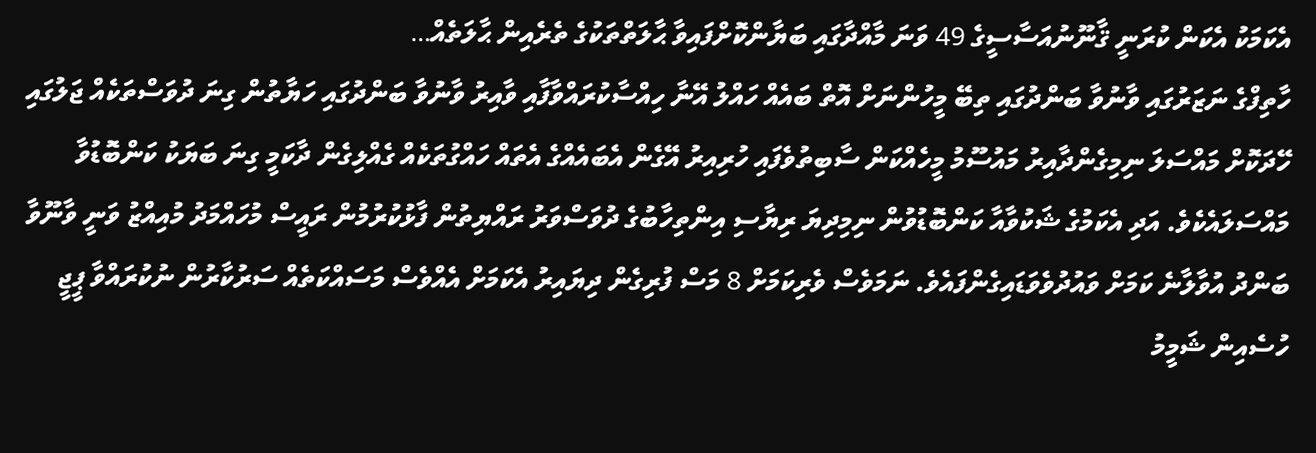އެކަމަކު އެކަން ކުރަނީ ޤާނޫނުއަސާސީގެ 49 ވަނަ މާއްދާގައި ބަޔާންކޮށްފައިވާ ޙާލަތްތަކުގެ ތެރެއިން ޙާލަތެއް…
ހާތިފްގެ ނަޒަރުގައި ވާނުވާ ބަންދުގައި ތިބޭ މީހުންނަށް އޮތް ބައެއް ހައްލު އޭނާ ހިއްސާކުރައްވާފާއި ވާއިރު ވާނުވާ ބަންދުގައި ހަޔާތުން ގިނަ ދުވަސްތަކެއް ޖަލުގައި ހޭދަކޮށް މައްސަލަ ނިމިގެންދާއިރު މައުސޫމު މީހެއްކަން ސާބިތުވެފައި ހުރިއިރު އޭގެން އެބައެއްގެ އެތައް ހައްގުތަކެއް ގެއްލިގެން ދާކަމީ ގިނަ ބަޔަކު ކަންބޮޑުވާ މައްސަލައެކެވެ. އަދި އެކަމުގެ ޝަކުވާއާ ކަންބޮޑުވުން ނިމިދިޔަ ރިޔާސި އިންތިހާބުގެ ދުވަސްވަރު ރައްޔިތުން ފާޅުކުރުމުން ރައީސް މުހައްމަދު މުއިއްޒު ވަނީ ވާނޫވާ ބަންދު އުވާލާނެ ކަމަށް ވައުދުވެވަޑައިގެންފައެވެ. ނަމަވެސް ވެރިކަމަށް 8 މަސް ފުރިގެން ދިޔައިރު އެކަމަށް އެއްވެސް މަސައްކަތެއް ސަރުކާރުން ނުކުރައްވާ ޕީޖީ ހުސެއިން ޝަމީމު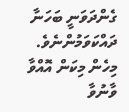ގެންދަވަނީ ބަހަނާ ދައްކަވަމުންނެވެ. މިހެން މިކަން އޮއްވާ ވާނުވާ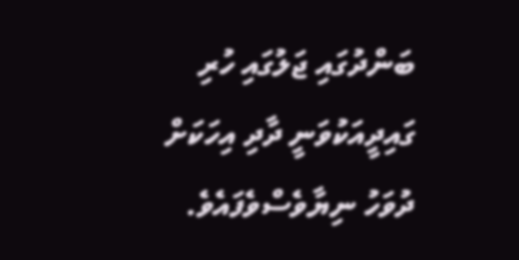ބަންދުގައި ޖަލުގައި ހުރި ގައިދީއަކުވަނީ ދާދި އިހަކަށް ދުވަހު ނިޔާވެސްވެފައެވެ.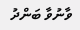ވާނުވާ ބަންދު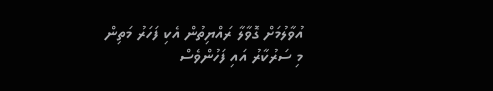އުވާލުމަށް ގޮވާލާ ރައްޔިތުން އެކި ފަހަރު މަތިން މި ސަރުކާރު އައި ފަހުންވެސް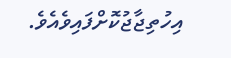އިހުތިޖާޖުކޮށްފައިވެއެވެ.